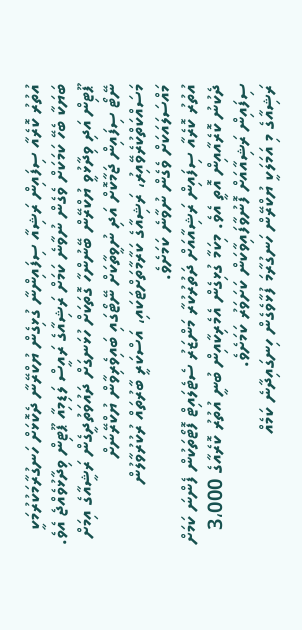އުތުރު ކޮރެއާ ސިފައިން ރަޝިއާ ސިފައިންނާ ގުޅިގެން ޔުކްރޭނާ ދެކޮޅަށް ހަނގުރާމަކުރުމަކީ ބަޔަކާ ބެހޭ ކަމަކަށް ވެގެން ނުވާނެ ކަމަށް ރަޝިއާގެ ރައީސް ލަޑިމިއާ ޕޫޓިން ވިދާޅުވެއްޖެ އެވެ.
ޕޫޓިން އަދި ވިދާޅުވީ ޔުކްރޭން ބޭނުންހާ ގޮތަކަށް ހުޅަނގަށް ދައުވަތުދީގެން ރަޝީއާގެ އިމަށް ނޭޓޯ ސިފައިން ޖަމާކޮށް އަދި ނުވީތާކަށް ނޭޓޯގައި ބައިވެރިވާން ޔުކްރޭނަށް މަސައްކަތްކުރެވޭއިރު، ރަޝިއާގެ ކަރާމާތަށްޓަކައި، އަސްކަރީ ބާރުތައް ރުކުރުވާލުން މައްސަލައަކަށް ވެގެން ނުވާނެ ކަމަށެވެ.
އުތުރު ކޮރެއާ ސިފައިން ރަޝިއާއަށް ދަތުރުކުރާ މަންޒަރު ސެޓެލައިޓް ފޮޓޯތަކުން ފެންނަ ކަމަށް ދެކުނު ކޮރެއާއިން އޮތީ އެވެ. މިކަމާ ގުޅިގެން އެމެރިކާއިން ބުނީ އުތުރު ކޮރެއާގެ 3،000 ސިފައިން ރަޝިއާއަށް ފޮނުވާފައިވާކަން ކަށަވަރު ކަމަށެވެ.
ރަޝިއާގެ މި އަމަލަކީ ޔުކްރޭން ހަނގުރާމަ ފުޅާވެގެން ހިނގައިދާނެ ކަމެއް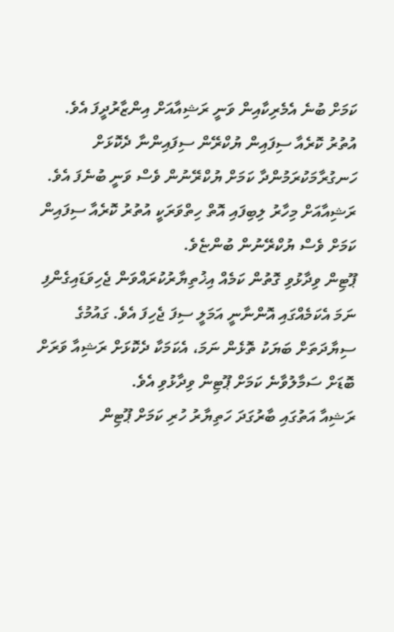ކަމަށް ބުނެ އެމެރިކާއިން ވަނީ ރަޝިއާއަށް އިންޒާރުދީފަ އެވެ.
އުތުރު ކޮރެއާ ސިފައިން ޔުކްރޭން ސިފައިންނާ ދެކޮޅަށް ހަނގުރާމަކުރަމުންދާ ކަމަށް ޔުކްރޭނުން ވެސް ވަނީ ބުނެފަ އެވެ. ރަޝިއާއަށް މިހާރު ލިބިފައި އޮތް ހިތްވަރަކީ އުތުރު ކޮރެއާ ސިފައިން ކަމަށް ވެސް ޔުކްރޭނުން ބުންޏެވެ.
ޕޫޓިން ވިދާޅުވި ގޮތުން ކަމެއް އިޚުތިޔާރުކުރައްވަން ޖެހިވަޑައިގެންފި ނަމަ އެކަމެއްގައި އޮންނާނީ އަމަލީ ސިފަ ޖެހިފަ އެވެ. ގައުމުގެ ސިޔާދަތަށް ބަޔަކު ތޮޅެން ނަމަ، އެކަމަކާ ދެކޮޅަށް ރަޝިއާ ވަރަށް ބޮޑަށް ސަމާލުވާނެ ކަމަށް ޕޫޓިން ވިދާޅުވި އެވެ.
ރަޝިއާ އަތުގައި ބާރުގަދަ ހަތިޔާރު ހުރި ކަމަށް ޕޫޓިން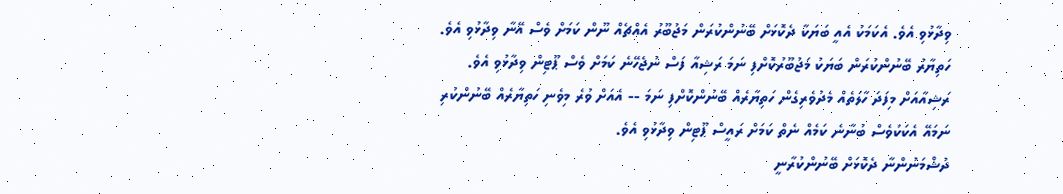ވިދާޅުވި އެވެ. އެކަމަކު އެއީ ބަޔަކާ ދެކޮޅަށް ބޭނުންކުރަން މަޖުބޫރު އެއްޗެއް ނޫން ކަމަށް ވެސް އޭނާ ވިދާޅުވި އެވެ. ހަތިޔާރު ބޭނުންކުރަން ބަޔަކު މަޖުބޫރުކޮށްފި ނަމަ ރަޝިއާ ފަސް ނުޖެހޭނެ ކަމަށް ވެސް ޕޫޓިން ވިދާޅުވި އެވެ.
ރަޝިއާއަށް މިފަދަ ހާލަތެއް މެދުވެރިގެން ހަތިޔާރެއް ބޭނުންކޮށްފި ނަމަ -- އެއަށް ވުރެ މިވެނި ހަތިޔާރެއް ބޭނުންކުރި ނަމައޭ އެކަކުވެސް ބުނާނެ ކަމެއް ނެތް ކަމަށް ރައީސް ޕޫޓިން ވިދާޅުވި އެވެ.
ދުޝްމަނުންނާ ދެކޮޅަށް ބޭނުންކުރާނީ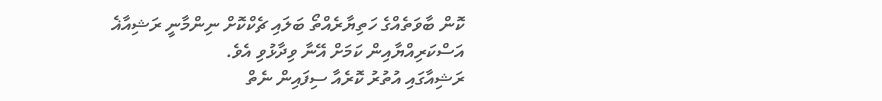ކޮން ބާވަތެއްގެ ހަތިޔާރެއްތޯ ބަލައި ޗެކްކޮށް ނިންމާނީ ރަޝިއާޣެ އަސްކަރިއްޔާއިން ކަމަށް އޭނާ ވިދާޅުވި އެވެ.
ރަޝިއާގައި އުތުރު ކޮރެއާ ސިފައިން ނެތް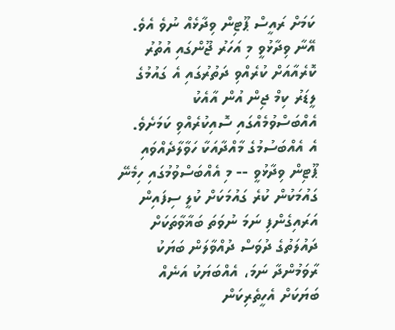ކަމަށް ރައީސް ޕޫޓިން ވިދާޅެއް ނުވެ އެވެ. އޭނާ ވިދާޅުވީ މި އަހަރު ޖޫންގައި އުތުރު ކޮރެއާއަށް ކުރެއްވި ދަތުރުގައި އެ ގައުމުގެ ލީޑަރު ކިމް ޖިން އުން އާއެކު އެއްބަސްވުމެއްގައި ސޮއިކުރެއްވި ކަމަށެވެ.
އެ އެއްބަސުމުގެ މާއްދާއަކާ ހަވާލާދެއްވައި ޕޫޓިން ވިދާޅުވީ -- މި އެއްބަސްވުމުގައި ހިމެނޭ ގައުމަކުން ކުރެ ގައުމަކަށް ކުލީ ސިފައިން އަރައިގެންފި ނަމަ ނުވަތަ ބަޣާވާތަކަށް ދައުލަތުގެ ދުވަސް ދުއްވާލަން ބަޔަކު ރާވަމުންދާ ނަމަ، އެއްބަޔަކު އަނެއް ބަޔަކަށް އެހީތެރިކަން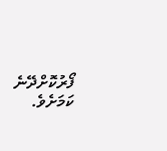ފޯރުކޮށްދޭނެ ކަމަށެވެ.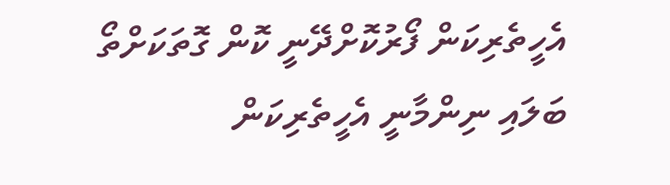އެހީތެރިކަން ފޯރުކޮށްދޭނީ ކޮން ގޮތަކަށްތޯ ބަލައި ނިންމާނީ އެހީތެރިކަން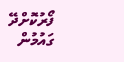ފޯރުކޮށްދޭ ގައުމުން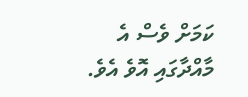ކަމަށް ވެސް އެ މާއްދާގައި އޮވެ އެވެ.